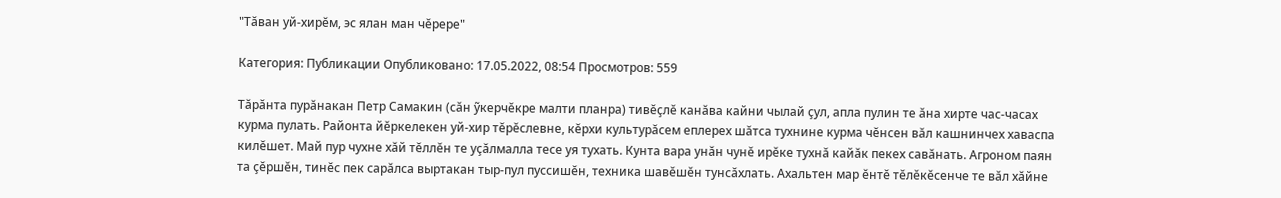"Тăван уй-хирĕм, эс ялан ман чĕрере"

Категория: Публикации Опубликовано: 17.05.2022, 08:54 Просмотров: 559

Тăрăнта пурăнакан Петр Самакин (сăн ỹкерчĕкре малти планра) тивĕçлĕ канăва кайни чылай çул, апла пулин те ăна хирте час-часах курма пулать. Районта йĕркелекен уй-хир тĕрĕслевне, кĕрхи культурăсем еплерех шăтса тухнине курма чĕнсен вăл кашнинчех хаваспа килĕшет. Май пур чухне хăй тĕллĕн те уçăлмалла тесе уя тухать. Кунта вара унăн чунĕ ирĕке тухнă кайăк пекех савăнать. Агроном паян та çĕршĕн, тинĕс пек сарăлса выртакан тыр-пул пуссишĕн, техника шавĕшĕн тунсăхлать. Ахальтен мар ĕнтĕ тĕлĕкĕсенче те вăл хăйне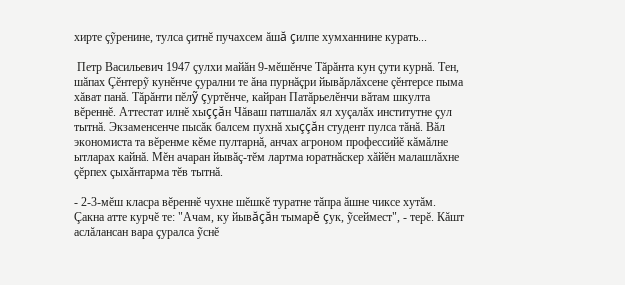хирте çỹренине, тулса çитнĕ пучахсем ăшă çилпе хумханнине курать...

 Петр Васильевич 1947 çулхи майăн 9-мĕшĕнче Тăрăнта кун çути курнă. Тен, шăпах Çĕнтерỹ кунĕнче çурални те ăна пурнăçри йывăрлăхсене çĕнтерсе пыма хăват панă. Тăрăнти пĕлỹ çуртĕнче, кайран Патăрьелĕнчи вăтам шкулта вĕреннĕ. Аттестат илнĕ хыççăн Чăваш патшалăх ял хуçалăх институтне çул тытнă. Экзаменсенче пысăк балсем пухнă хыççăн студент пулса тăнă. Вăл экономиста та вĕренме кĕме пултарнă, анчах агроном профессийĕ кăмăлне ытларах кайнă. Мĕн ачаран йывăç-тĕм лартма юратнăскер хăйĕн малашлăхне çĕрпех çыхăнтарма тĕв тытнă.

- 2-3-мĕш класра вĕреннĕ чухне шĕшкĕ туратне тăпра ăшне чиксе хутăм. Çакна атте курчĕ те: "Ачам, ку йывăçăн тымарĕ çук, ỹсеймест", - терĕ. Кăшт аслăлансан вара çуралса ỹснĕ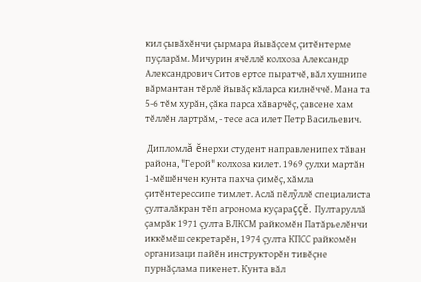кил çывăхĕнчи çырмара йывăçсем çитĕнтерме пуçларăм. Мичурин ячĕллĕ колхоза Александр Александрович Ситов ертсе пыратчĕ, вăл хушнипе вăрмантан тĕрлĕ йывăç кăларса килнĕччĕ. Мана та 5-6 тĕм хурăн, çăка парса хăварчĕç, çавсене хам тĕллĕн лартрăм, - тесе аса илет Петр Васильевич.

 Дипломлă ĕнерхи студент направленипех тăван района, "Герой" колхоза килет. 1969 çулхи мартăн 1-мĕшĕнчен кунта пахча çимĕç, хăмла çитĕнтерессипе тимлет. Аслă пĕлỹллĕ специалиста çулталăкран тĕп агронома куçараççĕ. Пултаруллă çамрăк 1971 çулта ВЛКСМ райкомĕн Патăрьелĕнчи иккĕмĕш секретарĕн, 1974 çулта КПСС райкомĕн организаци пайĕн инструкторĕн тивĕçне пурнăçлама пикенет. Кунта вăл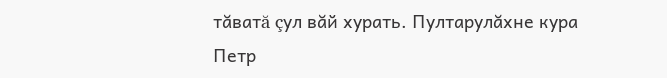тăватă çул вăй хурать. Пултарулăхне кура Петр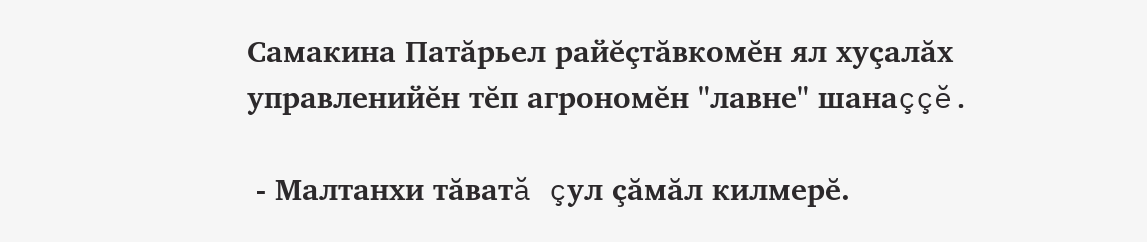Самакина Патăрьел райĕçтăвкомĕн ял хуçалăх управленийĕн тĕп агрономĕн "лавне" шанаççĕ.

 - Малтанхи тăватă çул çăмăл килмерĕ.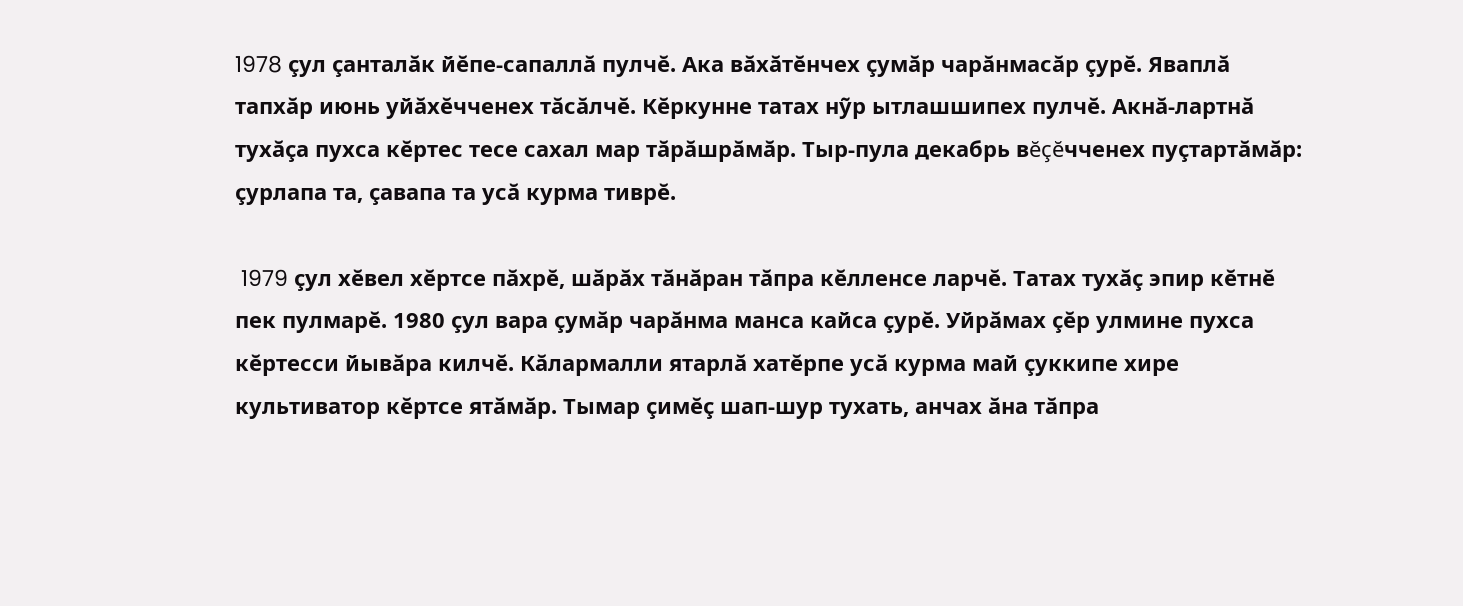1978 çул çанталăк йĕпе-сапаллă пулчĕ. Ака вăхăтĕнчех çумăр чарăнмасăр çурĕ. Яваплă тапхăр июнь уйăхĕчченех тăсăлчĕ. Кĕркунне татах нỹр ытлашшипех пулчĕ. Акнă-лартнă тухăçа пухса кĕртес тесе сахал мар тăрăшрăмăр. Тыр-пула декабрь вĕçĕчченех пуçтартăмăр: çурлапа та, çавапа та усă курма тиврĕ.

 1979 çул хĕвел хĕртсе пăхрĕ, шăрăх тăнăран тăпра кĕлленсе ларчĕ. Татах тухăç эпир кĕтнĕ пек пулмарĕ. 1980 çул вара çумăр чарăнма манса кайса çурĕ. Уйрăмах çĕр улмине пухса кĕртесси йывăра килчĕ. Кăлармалли ятарлă хатĕрпе усă курма май çуккипе хире культиватор кĕртсе ятăмăр. Тымар çимĕç шап-шур тухать, анчах ăна тăпра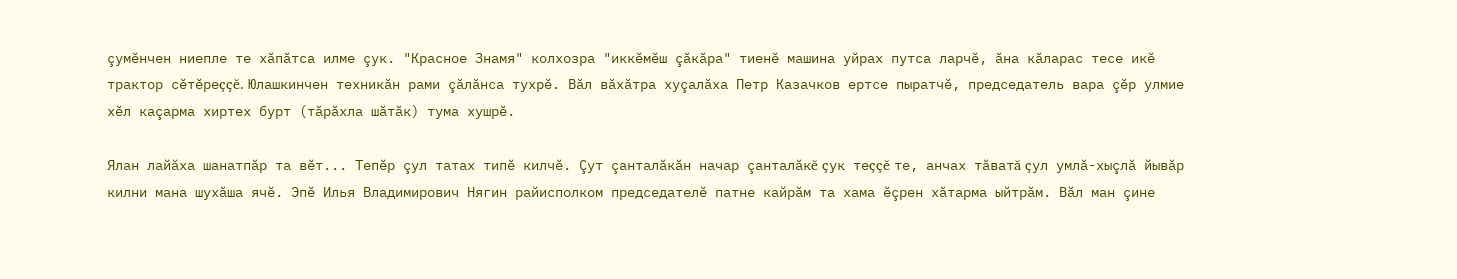çумĕнчен ниепле те хăпăтса илме çук. "Красное Знамя" колхозра "иккĕмĕш çăкăра" тиенĕ машина уйрах путса ларчĕ, ăна кăларас тесе икĕ трактор сĕтĕреççĕ. Юлашкинчен техникăн рами çăлăнса тухрĕ. Вăл вăхăтра хуçалăха Петр Казачков ертсе пыратчĕ, председатель вара çĕр улмие хĕл каçарма хиртех бурт (тăрăхла шăтăк) тума хушрĕ.

Ялан лайăха шанатпăр та вĕт... Тепĕр çул татах типĕ килчĕ. Çут çанталăкăн начар çанталăкĕ çук теççĕ те, анчах тăватă çул умлă-хыçлă йывăр килни мана шухăша ячĕ. Эпĕ Илья Владимирович Нягин райисполком председателĕ патне кайрăм та хама ĕçрен хăтарма ыйтрăм. Вăл ман çине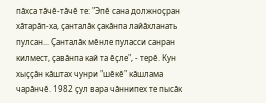пăхса тăчĕ-тăчĕ те: "Эпĕ сана должноçран хăтарăп-ха, çанталăк çакăнпа лайăхланать пулсан... Çанталăк мĕнле пуласси санран килмест, çавăнпа кай та ĕçле", - терĕ. Кун хыççăн кăштах чунри "шĕкĕ" кăшлама чарăнчĕ. 1982 çул вара чăннипех те пысăк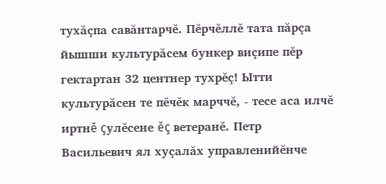тухăçпа савăнтарчĕ. Пĕрчĕллĕ тата пăрçа йышши культурăсем бункер виçипе пĕр гектартан 32 центнер тухрĕç! Ытти культурăсен те пĕчĕк марччĕ, - тесе аса илчĕ иртнĕ çулĕсене ĕç ветеранĕ. Петр Васильевич ял хуçалăх управленийĕнче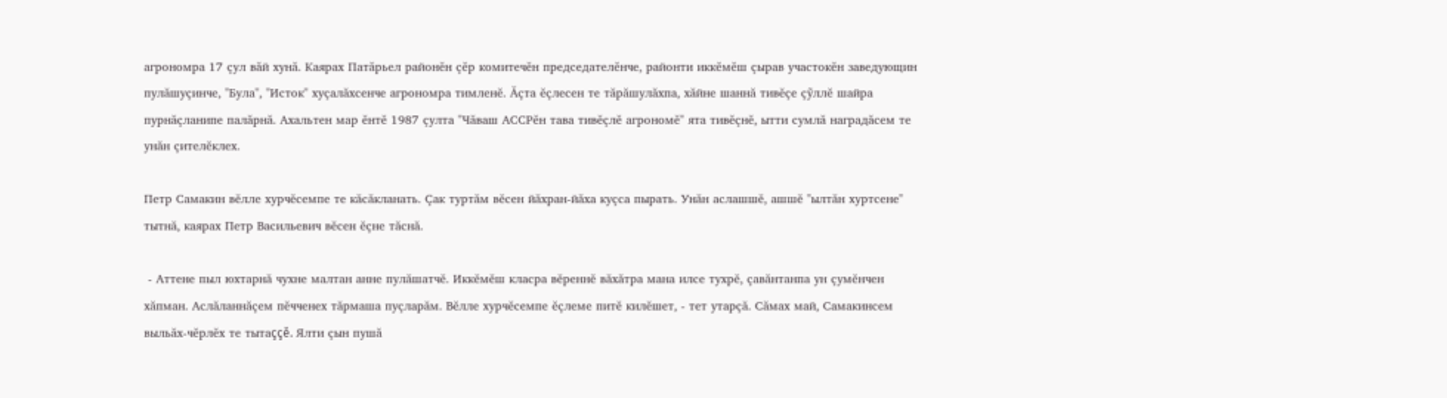агрономра 17 çул вăй хунă. Каярах Патăрьел районĕн çĕр комитечĕн председателĕнче, районти иккĕмĕш çырав участокĕн заведующин пулăшуçинче, "Була", "Исток" хуçалăхсенче агрономра тимленĕ. Ăçта ĕçлесен те тăрăшулăхпа, хăйне шаннă тивĕçе çỹллĕ шайра пурнăçланипе палăрнă. Ахальтен мар ĕнтĕ 1987 çулта "Чăваш АССРĕн тава тивĕçлĕ агрономĕ" ята тивĕçнĕ, ытти сумлă наградăсем те унăн çителĕклех.

Петр Самакин вĕлле хурчĕсемпе те кăсăкланать. Çак туртăм вĕсен йăхран-йăха куçса пырать. Унăн аслашшĕ, ашшĕ "ылтăн хуртсене" тытнă, каярах Петр Васильевич вĕсен ĕçне тăснă.

 - Аттене пыл юхтарнă чухне малтан анне пулăшатчĕ. Иккĕмĕш класра вĕреннĕ вăхăтра мана илсе тухрĕ, çавăнтанпа ун çумĕнчен хăпман. Аслăланнăçем пĕчченех тăрмаша пуçларăм. Вĕлле хурчĕсемпе ĕçлеме питĕ килĕшет, - тет утарçă. Сăмах май, Самакинсем выльăх-чĕрлĕх те тытаççĕ. Ялти çын пушă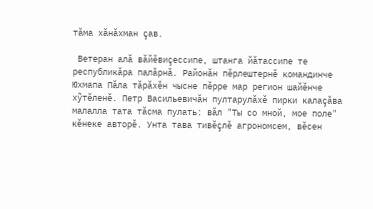тăма хăнăхман çав.

 Ветеран алă вăйĕвиçессипе, штанга йăтассипе те республикăра палăрнă. Районăн пĕрлештернĕ командинче Юхмапа Пăла тăрăхĕн чысне пĕрре мар регион шайĕнче хỹтĕленĕ. Петр Васильевичăн пултарулăхĕ пирки калаçăва малалла тата тăсма пулать: вăл "Ты со мной, мое поле" кĕнеке авторĕ. Унта тава тивĕçлĕ агрономсем, вĕсен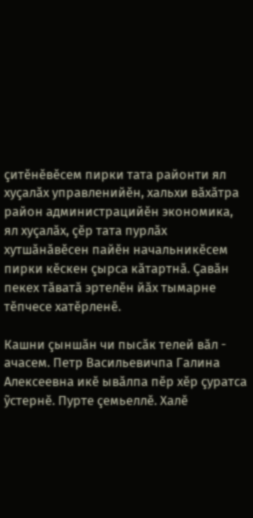çитĕнĕвĕсем пирки тата районти ял хуçалăх управленийĕн, хальхи вăхăтра район администрацийĕн экономика, ял хуçалăх, çĕр тата пурлăх хутшăнăвĕсен пайĕн начальникĕсем пирки кĕскен çырса кăтартнă. Çавăн пекех тăватă эртелĕн йăх тымарне тĕпчесе хатĕрленĕ.

Кашни çыншăн чи пысăк телей вăл - ачасем. Петр Васильевичпа Галина Алексеевна икĕ ывăлпа пĕр хĕр çуратса ỹстернĕ. Пурте çемьеллĕ. Халĕ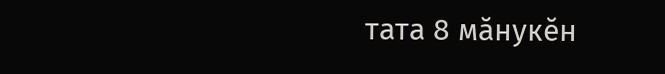тата 8 мăнукĕн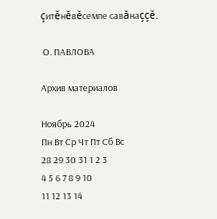çитĕнĕвĕсемпе савăнаççĕ.

 О. ПАВЛОВА

Архив материалов

Ноябрь 2024
Пн Вт Ср Чт Пт Сб Вс
28 29 30 31 1 2 3
4 5 6 7 8 9 10
11 12 13 14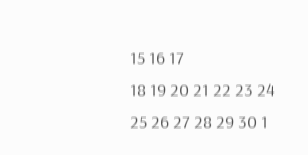15 16 17
18 19 20 21 22 23 24
25 26 27 28 29 30 1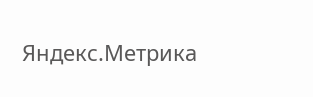Яндекс.Метрика